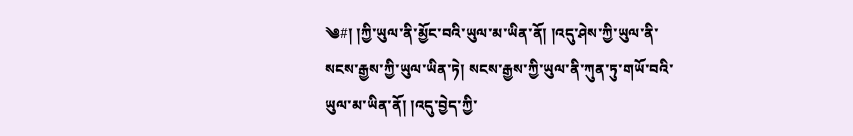༄#། །ཀྱི་ཡུལ་ནི་མྱོང་བའི་ཡུལ་མ་ཡིན་ནོ། །འདུ་ཤེས་ཀྱི་ཡུལ་ནི་སངས་རྒྱས་ཀྱི་ཡུལ་ཡིན་ཏེ། སངས་རྒྱས་ཀྱི་ཡུལ་ནི་ཀུན་ཏུ་གཡོ་བའི་ཡུལ་མ་ཡིན་ནོ། །འདུ་བྱེད་ཀྱི་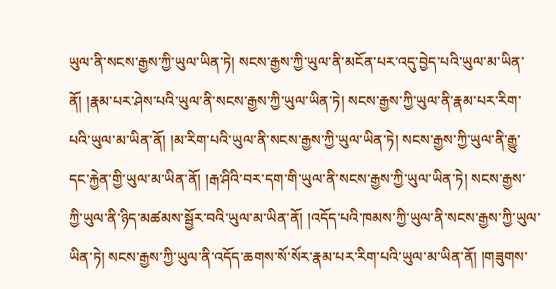ཡུལ་ནི་སངས་རྒྱས་ཀྱི་ཡུལ་ཡིན་ཏེ། སངས་རྒྱས་ཀྱི་ཡུལ་ནི་མངོན་པར་འདུ་བྱེད་པའི་ཡུལ་མ་ཡིན་ནོ། །རྣམ་པར་ཤེས་པའི་ཡུལ་ནི་སངས་རྒྱས་ཀྱི་ཡུལ་ཡིན་ཏེ། སངས་རྒྱས་ཀྱི་ཡུལ་ནི་རྣམ་པར་རིག་པའི་ཡུལ་མ་ཡིན་ནོ། །མ་རིག་པའི་ཡུལ་ནི་སངས་རྒྱས་ཀྱི་ཡུལ་ཡིན་ཏེ། སངས་རྒྱས་ཀྱི་ཡུལ་ནི་རྒྱུ་དང་རྐྱེན་གྱི་ཡུལ་མ་ཡིན་ནོ། །རྒ་ཤིའི་བར་དག་གི་ཡུལ་ནི་སངས་རྒྱས་ཀྱི་ཡུལ་ཡིན་ཏེ། སངས་རྒྱས་ཀྱི་ཡུལ་ནི་ཉིད་མཚམས་སྦྱོར་བའི་ཡུལ་མ་ཡིན་ནོ། །འདོད་པའི་ཁམས་ཀྱི་ཡུལ་ནི་སངས་རྒྱས་ཀྱི་ཡུལ་ཡིན་ཏེ། སངས་རྒྱས་ཀྱི་ཡུལ་ནི་འདོད་ཆགས་སོ་སོར་རྣམ་པར་རིག་པའི་ཡུལ་མ་ཡིན་ནོ། །གཟུགས་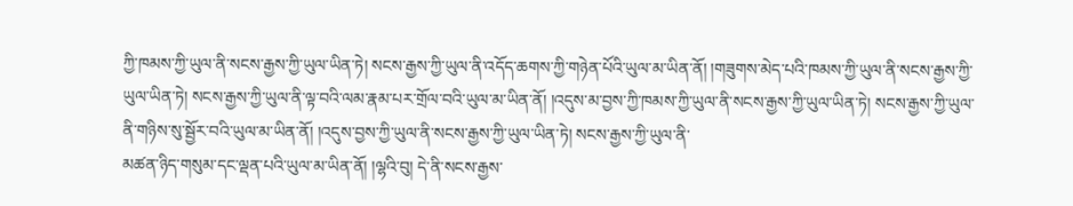ཀྱི་ཁམས་ཀྱི་ཡུལ་ནི་སངས་རྒྱས་ཀྱི་ཡུལ་ཡིན་ཏེ། སངས་རྒྱས་ཀྱི་ཡུལ་ནི་འདོད་ཆགས་ཀྱི་གཉེན་པོའི་ཡུལ་མ་ཡིན་ནོ། །གཟུགས་མེད་པའི་ཁམས་ཀྱི་ཡུལ་ནི་སངས་རྒྱས་ཀྱི་ཡུལ་ཡིན་ཏེ། སངས་རྒྱས་ཀྱི་ཡུལ་ནི་ལྟ་བའི་ལམ་རྣམ་པར་གྲོལ་བའི་ཡུལ་མ་ཡིན་ནོ། །འདུས་མ་བྱས་ཀྱི་ཁམས་ཀྱི་ཡུལ་ནི་སངས་རྒྱས་ཀྱི་ཡུལ་ཡིན་ཏེ། སངས་རྒྱས་ཀྱི་ཡུལ་ནི་གཉིས་སུ་སྦྱོར་བའི་ཡུལ་མ་ཡིན་ནོ། །འདུས་བྱས་ཀྱི་ཡུལ་ནི་སངས་རྒྱས་ཀྱི་ཡུལ་ཡིན་ཏེ། སངས་རྒྱས་ཀྱི་ཡུལ་ནི་
མཚན་ཉིད་གསུམ་དང་ལྡན་པའི་ཡུལ་མ་ཡིན་ནོ། །ལྷའི་བུ། དེ་ནི་སངས་རྒྱས་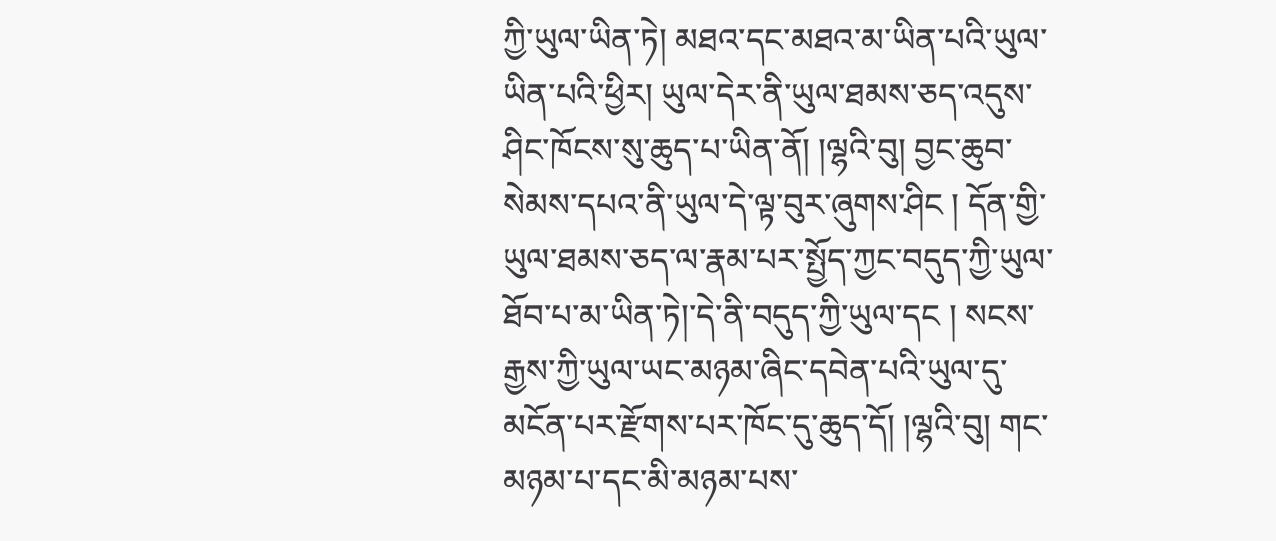ཀྱི་ཡུལ་ཡིན་ཏེ། མཐའ་དང་མཐའ་མ་ཡིན་པའི་ཡུལ་ཡིན་པའི་ཕྱིར། ཡུལ་དེར་ནི་ཡུལ་ཐམས་ཅད་འདུས་ཤིང་ཁོངས་སུ་ཆུད་པ་ཡིན་ནོ། །ལྷའི་བུ། བྱང་ཆུབ་སེམས་དཔའ་ནི་ཡུལ་དེ་ལྟ་བུར་ཞུགས་ཤིང ། དོན་གྱི་ཡུལ་ཐམས་ཅད་ལ་རྣམ་པར་སྤྱོད་ཀྱང་བདུད་ཀྱི་ཡུལ་ཐོབ་པ་མ་ཡིན་ཏེ།་དེ་ནི་བདུད་ཀྱི་ཡུལ་དང ། སངས་རྒྱས་ཀྱི་ཡུལ་ཡང་མཉམ་ཞིང་དབེན་པའི་ཡུལ་དུ་མངོན་པར་རྫོགས་པར་ཁོང་དུ་ཆུད་དོ། །ལྷའི་བུ། གང་མཉམ་པ་དང་མི་མཉམ་པས་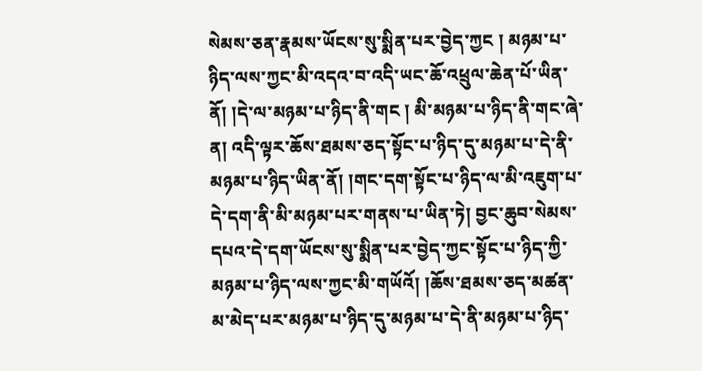སེམས་ཅན་རྣམས་ཡོངས་སུ་སྨིན་པར་བྱེད་ཀྱང ། མཉམ་པ་ཉིད་ལས་ཀྱང་མི་འདའ་བ་འདི་ཡང་ཆོ་འཕྲུལ་ཆེན་པོ་ཡིན་ནོ། །དེ་ལ་མཉམ་པ་ཉིད་ནི་གང ། མི་མཉམ་པ་ཉིད་ནི་གང་ཞེ་ན། འདི་ལྟར་ཆོས་ཐམས་ཅད་སྟོང་པ་ཉིད་དུ་མཉམ་པ་དེ་ནི་མཉམ་པ་ཉིད་ཡིན་ནོ། །གང་དག་སྟོང་པ་ཉིད་ལ་མི་འཇུག་པ་དེ་དག་ནི་མི་མཉམ་པར་གནས་པ་ཡིན་ཏེ། བྱང་ཆུབ་སེམས་དཔའ་དེ་དག་ཡོངས་སུ་སྨིན་པར་བྱེད་ཀྱང་སྟོང་པ་ཉིད་ཀྱི་མཉམ་པ་ཉིད་ལས་ཀྱང་མི་གཡོའོ། །ཆོས་ཐམས་ཅད་མཚན་མ་མེད་པར་མཉམ་པ་ཉིད་དུ་མཉམ་པ་དེ་ནི་མཉམ་པ་ཉིད་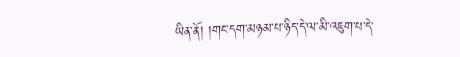ཡིན་ནོ། །གང་དག་མཉམ་པ་ཉིད་དེ་ལ་མི་འཇུག་པ་དེ་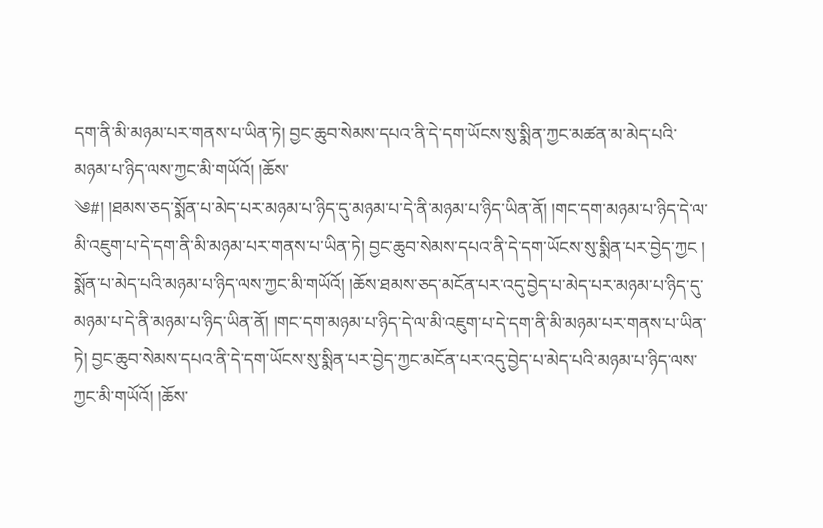དག་ནི་མི་མཉམ་པར་གནས་པ་ཡིན་ཏེ། བྱང་ཆུབ་སེམས་དཔའ་ནི་དེ་དག་ཡོངས་སུ་སྨིན་ཀྱང་མཚན་མ་མེད་པའི་མཉམ་པ་ཉིད་ལས་ཀྱང་མི་གཡོའོ། །ཆོས་
༄#། །ཐམས་ཅད་སྨོན་པ་མེད་པར་མཉམ་པ་ཉིད་དུ་མཉམ་པ་དེ་ནི་མཉམ་པ་ཉིད་ཡིན་ནོ། །གང་དག་མཉམ་པ་ཉིད་དེ་ལ་མི་འཇུག་པ་དེ་དག་ནི་མི་མཉམ་པར་གནས་པ་ཡིན་ཏེ། བྱང་ཆུབ་སེམས་དཔའ་ནི་དེ་དག་ཡོངས་སུ་སྨིན་པར་བྱེད་ཀྱང ། སྨོན་པ་མེད་པའི་མཉམ་པ་ཉིད་ལས་ཀྱང་མི་གཡོའོ། །ཆོས་ཐམས་ཅད་མངོན་པར་འདུ་བྱེད་པ་མེད་པར་མཉམ་པ་ཉིད་དུ་མཉམ་པ་དེ་ནི་མཉམ་པ་ཉིད་ཡིན་ནོ། །གང་དག་མཉམ་པ་ཉིད་དེ་ལ་མི་འཇུག་པ་དེ་དག་ནི་མི་མཉམ་པར་གནས་པ་ཡིན་ཏེ། བྱང་ཆུབ་སེམས་དཔའ་ནི་དེ་དག་ཡོངས་སུ་སྨིན་པར་བྱེད་ཀྱང་མངོན་པར་འདུ་བྱེད་པ་མེད་པའི་མཉམ་པ་ཉིད་ལས་ཀྱང་མི་གཡོའོ། །ཆོས་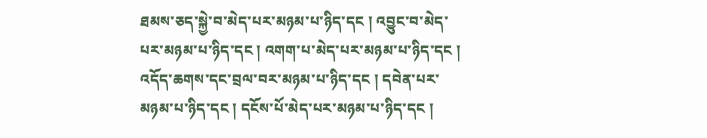ཐམས་ཅད་སྐྱེ་བ་མེད་པར་མཉམ་པ་ཉིད་དང ། འབྱུང་བ་མེད་པར་མཉམ་པ་ཉིད་དང ། འགག་པ་མེད་པར་མཉམ་པ་ཉིད་དང ། འདོད་ཆགས་དང་བྲལ་བར་མཉམ་པ་ཉིད་དང ། དབེན་པར་མཉམ་པ་ཉིད་དང ། དངོས་པོ་མེད་པར་མཉམ་པ་ཉིད་དང །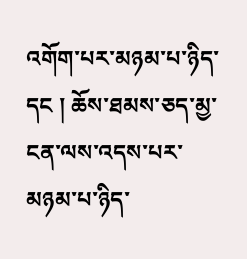འགོག་པར་མཉམ་པ་ཉིད་དང ། ཆོས་ཐམས་ཅད་མྱ་ངན་ལས་འདས་པར་མཉམ་པ་ཉིད་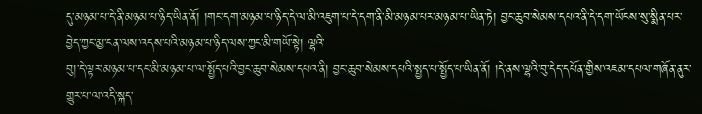དུ་མཉམ་པ་དེ་ནི་མཉམ་པ་ཉིད་ཡིན་ནོ། །གང་དག་མཉམ་པ་ཉིད་དེ་ལ་མི་འཇུག་པ་དེ་དག་ནི་མི་མཉམ་པར་མཉམ་པ་ཡིན་ཏེ། བྱང་ཆུབ་སེམས་དཔའ་ནི་དེ་དག་ཡོངས་སུ་སྨིན་པར་བྱེད་ཀྱང་མྱ་ངན་ལས་འདས་པའི་མཉམ་པ་ཉིད་ལས་ཀྱང་མི་གཡོ་སྟེ། ལྷའི་
བུ།་དེ་ལྟར་མཉམ་པ་དང་མི་མཉམ་པ་ལ་སྤྱོད་པའི་བྱང་ཆུབ་སེམས་དཔའ་ནི། བྱང་ཆུབ་སེམས་དཔའི་སྤྱད་པ་སྤྱོད་པ་ཡིན་ནོ། །དེ་ནས་ལྷའི་བུ་དེད་དཔོན་གྱིས་འཇམ་དཔལ་གཞོན་ནུར་གྱུར་པ་ལ་འདི་སྐད་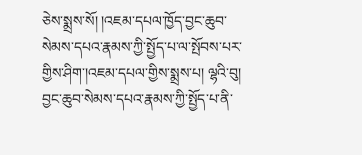ཅེས་སྨྲས་སོ། །འཇམ་དཔལ་ཁྱོད་བྱང་ཆུབ་སེམས་དཔའ་རྣམས་ཀྱི་སྤྱོད་པ་ལ་སྤོབས་པར་གྱིས་ཤིག་།འཇམ་དཔལ་གྱིས་སྨྲས་པ། ལྷའི་བུ། བྱང་ཆུབ་སེམས་དཔའ་རྣམས་ཀྱི་སྤྱོད་པ་ནི་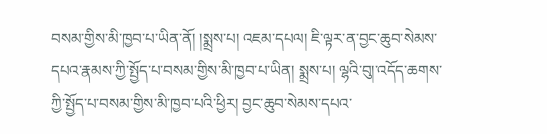བསམ་གྱིས་མི་ཁྱབ་པ་ཡིན་ནོ། །སྨྲས་པ། འཇམ་དཔལ། ཇི་ལྟར་ན་བྱང་ཆུབ་སེམས་དཔའ་རྣམས་ཀྱི་སྤྱོད་པ་བསམ་གྱིས་མི་ཁྱབ་པ་ཡིན། སྨྲས་པ། ལྷའི་བུ།་འདོད་ཆགས་ཀྱི་སྤྱོད་པ་བསམ་གྱིས་མི་ཁྱབ་པའི་ཕྱིར། བྱང་ཆུབ་སེམས་དཔའ་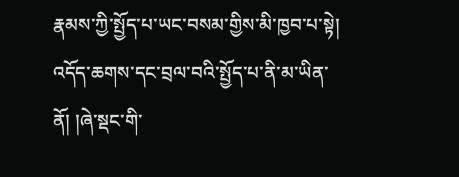རྣམས་ཀྱི་སྤྱོད་པ་ཡང་བསམ་གྱིས་མི་ཁྱབ་པ་སྟེ། འདོད་ཆགས་དང་བྲལ་བའི་སྤྱོད་པ་ནི་མ་ཡིན་ནོ། །ཞེ་སྡང་གི་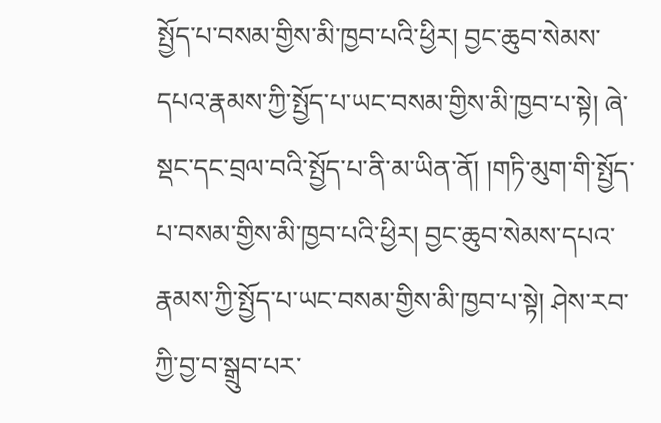སྤྱོད་པ་བསམ་གྱིས་མི་ཁྱབ་པའི་ཕྱིར། བྱང་ཆུབ་སེམས་དཔའ་རྣམས་ཀྱི་སྤྱོད་པ་ཡང་བསམ་གྱིས་མི་ཁྱབ་པ་སྟེ། ཞེ་སྡང་དང་བྲལ་བའི་སྤྱོད་པ་ནི་མ་ཡིན་ནོ། །གཏི་མུག་གི་སྤྱོད་པ་བསམ་གྱིས་མི་ཁྱབ་པའི་ཕྱིར། བྱང་ཆུབ་སེམས་དཔའ་རྣམས་ཀྱི་སྤྱོད་པ་ཡང་བསམ་གྱིས་མི་ཁྱབ་པ་སྟེ། ཤེས་རབ་ཀྱི་བྱ་བ་སྒྲུབ་པར་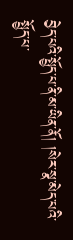བྱེད་པའི་སྤྱོད་པ་ནི་མ་ཡིན་ནོ། །སེར་སྣ་མེད་པའི་སྤྱོད་པ་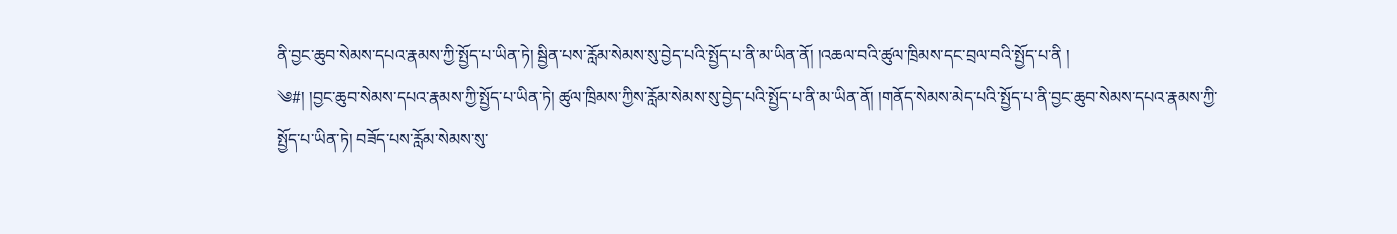ནི་བྱང་ཆུབ་སེམས་དཔའ་རྣམས་ཀྱི་སྤྱོད་པ་ཡིན་ཏེ། སྦྱིན་པས་རློམ་སེམས་སུ་བྱེད་པའི་སྤྱོད་པ་ནི་མ་ཡིན་ནོ། །འཆལ་བའི་ཚུལ་ཁྲིམས་དང་བྲལ་བའི་སྤྱོད་པ་ནི །
༄#། །བྱང་ཆུབ་སེམས་དཔའ་རྣམས་ཀྱི་སྤྱོད་པ་ཡིན་ཏེ། ཚུལ་ཁྲིམས་ཀྱིས་རློམ་སེམས་སུ་བྱེད་པའི་སྤྱོད་པ་ནི་མ་ཡིན་ནོ། །གནོད་སེམས་མེད་པའི་སྤྱོད་པ་ནི་བྱང་ཆུབ་སེམས་དཔའ་རྣམས་ཀྱི་སྤྱོད་པ་ཡིན་ཏེ། བཟོད་པས་རློམ་སེམས་སུ་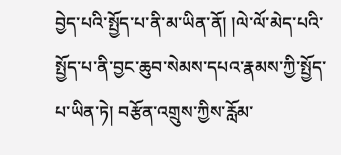བྱེད་པའི་སྤྱོད་པ་ནི་མ་ཡིན་ནོ། །ལེ་ལོ་མེད་པའི་སྤྱོད་པ་ནི་བྱང་ཆུབ་སེམས་དཔའ་རྣམས་ཀྱི་སྤྱོད་པ་ཡིན་ཏེ། བརྩོན་འགྲུས་ཀྱིས་རློམ་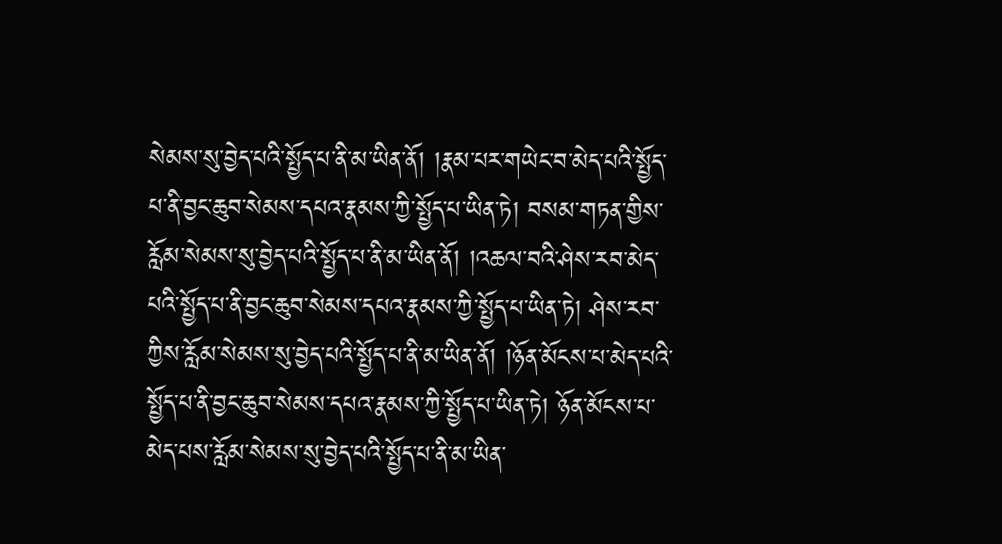སེམས་སུ་བྱེད་པའི་སྤྱོད་པ་ནི་མ་ཡིན་ནོ། །རྣམ་པར་གཡེང་བ་མེད་པའི་སྤྱོད་པ་ནི་བྱང་ཆུབ་སེམས་དཔའ་རྣམས་ཀྱི་སྤྱོད་པ་ཡིན་ཏེ། བསམ་གཏན་གྱིས་རློམ་སེམས་སུ་བྱེད་པའི་སྤྱོད་པ་ནི་མ་ཡིན་ནོ། །འཆལ་བའི་ཤེས་རབ་མེད་པའི་སྤྱོད་པ་ནི་བྱང་ཆུབ་སེམས་དཔའ་རྣམས་ཀྱི་སྤྱོད་པ་ཡིན་ཏེ། ཤེས་རབ་ཀྱིས་རློམ་སེམས་སུ་བྱེད་པའི་སྤྱོད་པ་ནི་མ་ཡིན་ནོ། །ཉོན་མོངས་པ་མེད་པའི་སྤྱོད་པ་ནི་བྱང་ཆུབ་སེམས་དཔའ་རྣམས་ཀྱི་སྤྱོད་པ་ཡིན་ཏེ། ཉོན་མོངས་པ་མེད་པས་རློམ་སེམས་སུ་བྱེད་པའི་སྤྱོད་པ་ནི་མ་ཡིན་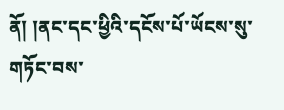ནོ། །ནང་དང་ཕྱིའི་དངོས་པོ་ཡོངས་སུ་གཏོང་བས་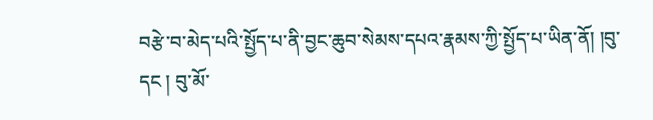བརྩེ་བ་མེད་པའི་སྤྱོད་པ་ནི་བྱང་ཆུབ་སེམས་དཔའ་རྣམས་ཀྱི་སྤྱོད་པ་ཡིན་ནོ། །བུ་དང ། བུ་མོ་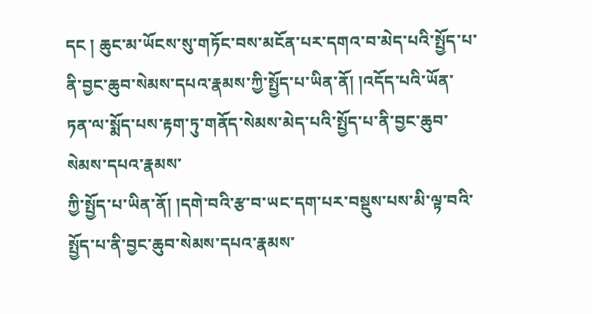དང ། ཆུང་མ་ཡོངས་སུ་གཏོང་བས་མངོན་པར་དགའ་བ་མེད་པའི་སྤྱོད་པ་ནི་བྱང་ཆུབ་སེམས་དཔའ་རྣམས་ཀྱི་སྤྱོད་པ་ཡིན་ནོ། །འདོད་པའི་ཡོན་ཏན་ལ་སྨོད་པས་རྟག་ཏུ་གནོད་སེམས་མེད་པའི་སྤྱོད་པ་ནི་བྱང་ཆུབ་སེམས་དཔའ་རྣམས་
ཀྱི་སྤྱོད་པ་ཡིན་ནོ། །དགེ་བའི་རྩ་བ་ཡང་དག་པར་བསྡུས་པས་མི་ལྟ་བའི་སྤྱོད་པ་ནི་བྱང་ཆུབ་སེམས་དཔའ་རྣམས་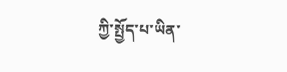ཀྱི་སྤྱོད་པ་ཡིན་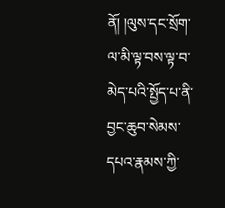ནོ། །ལུས་དང་སྲོག་ལ་མི་ལྟ་བས་ལྟ་བ་མེད་པའི་སྤྱོད་པ་ནི་བྱང་ཆུབ་སེམས་དཔའ་རྣམས་ཀྱི་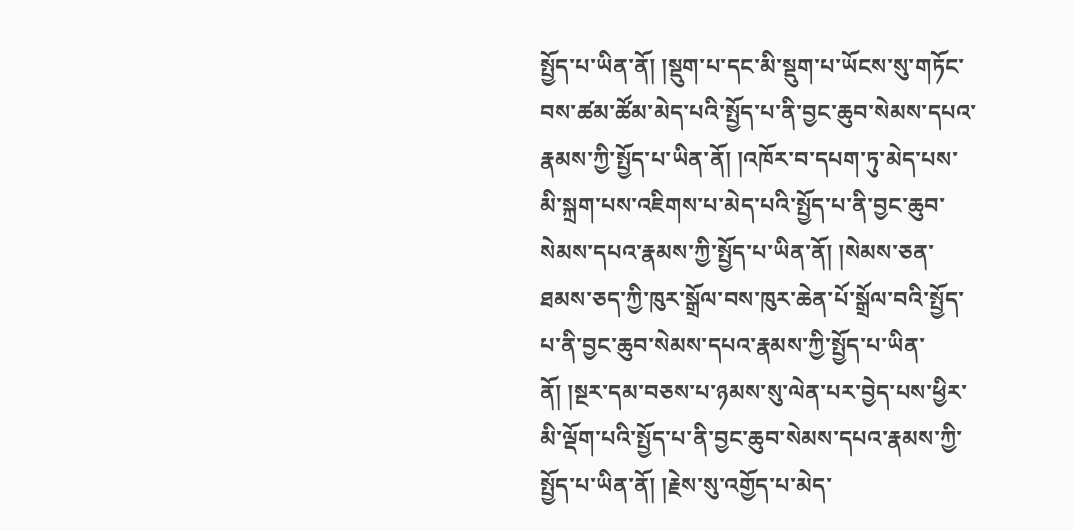སྤྱོད་པ་ཡིན་ནོ། །སྡུག་པ་དང་མི་སྡུག་པ་ཡོངས་སུ་གཏོང་བས་ཚམ་ཚོམ་མེད་པའི་སྤྱོད་པ་ནི་བྱང་ཆུབ་སེམས་དཔའ་རྣམས་ཀྱི་སྤྱོད་པ་ཡིན་ནོ། །འཁོར་བ་དཔག་ཏུ་མེད་པས་མི་སྐྲག་པས་འཇིགས་པ་མེད་པའི་སྤྱོད་པ་ནི་བྱང་ཆུབ་སེམས་དཔའ་རྣམས་ཀྱི་སྤྱོད་པ་ཡིན་ནོ། །སེམས་ཅན་ཐམས་ཅད་ཀྱི་ཁུར་སྒྲོལ་བས་ཁུར་ཆེན་པོ་སྒྲོལ་བའི་སྤྱོད་པ་ནི་བྱང་ཆུབ་སེམས་དཔའ་རྣམས་ཀྱི་སྤྱོད་པ་ཡིན་ནོ། །སྔར་དམ་བཅས་པ་ཉམས་སུ་ལེན་པར་བྱེད་པས་ཕྱིར་མི་ལྡོག་པའི་སྤྱོད་པ་ནི་བྱང་ཆུབ་སེམས་དཔའ་རྣམས་ཀྱི་སྤྱོད་པ་ཡིན་ནོ། །རྗེས་སུ་འགྱོད་པ་མེད་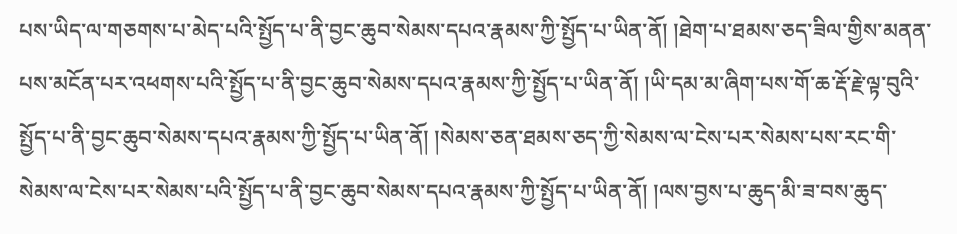པས་ཡིད་ལ་གཅགས་པ་མེད་པའི་སྤྱོད་པ་ནི་བྱང་ཆུབ་སེམས་དཔའ་རྣམས་ཀྱི་སྤྱོད་པ་ཡིན་ནོ། །ཐེག་པ་ཐམས་ཅད་ཟིལ་གྱིས་མནན་པས་མངོན་པར་འཕགས་པའི་སྤྱོད་པ་ནི་བྱང་ཆུབ་སེམས་དཔའ་རྣམས་ཀྱི་སྤྱོད་པ་ཡིན་ནོ། །ཡི་དམ་མ་ཞིག་པས་གོ་ཆ་རྡོ་རྗེ་ལྟ་བུའི་སྤྱོད་པ་ནི་བྱང་ཆུབ་སེམས་དཔའ་རྣམས་ཀྱི་སྤྱོད་པ་ཡིན་ནོ། །སེམས་ཅན་ཐམས་ཅད་ཀྱི་སེམས་ལ་ངེས་པར་སེམས་པས་རང་གི་སེམས་ལ་ངེས་པར་སེམས་པའི་སྤྱོད་པ་ནི་བྱང་ཆུབ་སེམས་དཔའ་རྣམས་ཀྱི་སྤྱོད་པ་ཡིན་ནོ། །ལས་བྱས་པ་ཆུད་མི་ཟ་བས་ཆུད་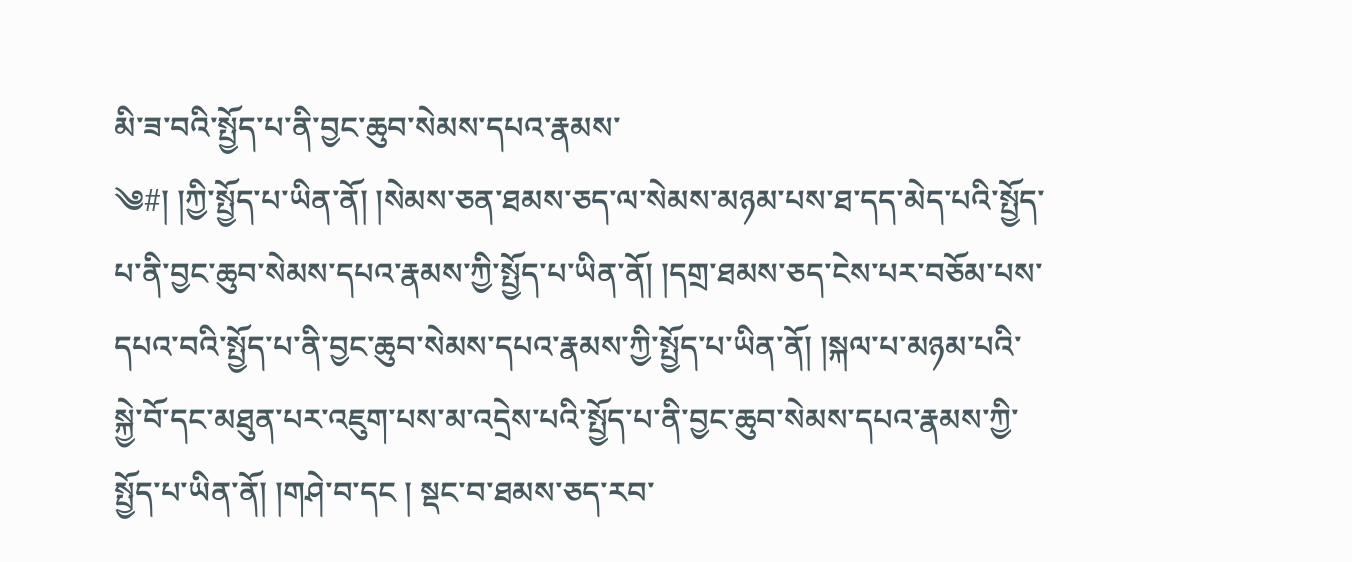མི་ཟ་བའི་སྤྱོད་པ་ནི་བྱང་ཆུབ་སེམས་དཔའ་རྣམས་
༄#། །ཀྱི་སྤྱོད་པ་ཡིན་ནོ། །སེམས་ཅན་ཐམས་ཅད་ལ་སེམས་མཉམ་པས་ཐ་དད་མེད་པའི་སྤྱོད་པ་ནི་བྱང་ཆུབ་སེམས་དཔའ་རྣམས་ཀྱི་སྤྱོད་པ་ཡིན་ནོ། །དགྲ་ཐམས་ཅད་ངེས་པར་བཅོམ་པས་དཔའ་བའི་སྤྱོད་པ་ནི་བྱང་ཆུབ་སེམས་དཔའ་རྣམས་ཀྱི་སྤྱོད་པ་ཡིན་ནོ། །སྐལ་པ་མཉམ་པའི་སྐྱེ་བོ་དང་མཐུན་པར་འཇུག་པས་མ་འདྲེས་པའི་སྤྱོད་པ་ནི་བྱང་ཆུབ་སེམས་དཔའ་རྣམས་ཀྱི་སྤྱོད་པ་ཡིན་ནོ། །གཤེ་བ་དང ། སྡང་བ་ཐམས་ཅད་རབ་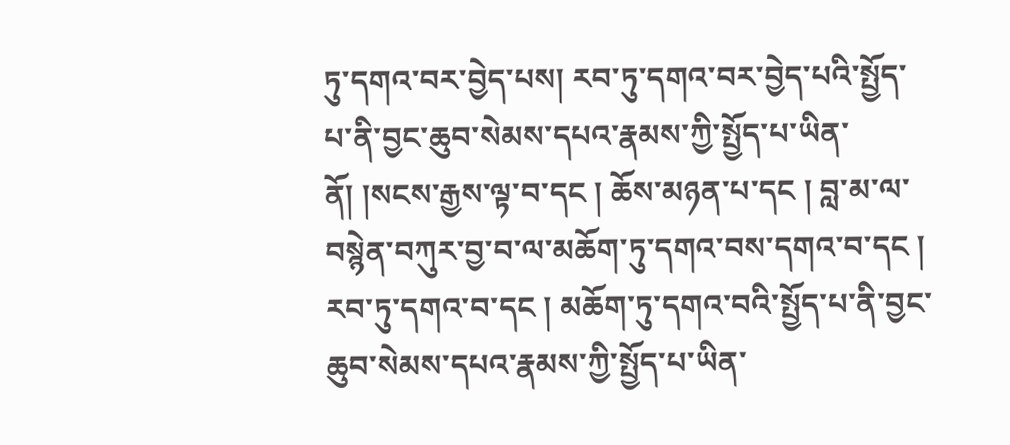ཏུ་དགའ་བར་བྱེད་པས། རབ་ཏུ་དགའ་བར་བྱེད་པའི་སྤྱོད་པ་ནི་བྱང་ཆུབ་སེམས་དཔའ་རྣམས་ཀྱི་སྤྱོད་པ་ཡིན་ནོ། །སངས་རྒྱས་ལྟ་བ་དང ། ཆོས་མཉན་པ་དང ། བླ་མ་ལ་བསྙེན་བཀུར་བྱ་བ་ལ་མཆོག་ཏུ་དགའ་བས་དགའ་བ་དང ། རབ་ཏུ་དགའ་བ་དང ། མཆོག་ཏུ་དགའ་བའི་སྤྱོད་པ་ནི་བྱང་ཆུབ་སེམས་དཔའ་རྣམས་ཀྱི་སྤྱོད་པ་ཡིན་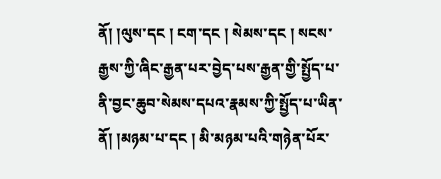ནོ། །ལུས་དང ། ངག་དང ། སེམས་དང ། སངས་རྒྱས་ཀྱི་ཞིང་རྒྱན་པར་བྱེད་པས་རྒྱན་གྱི་སྤྱོད་པ་ནི་བྱང་ཆུབ་སེམས་དཔའ་རྣམས་ཀྱི་སྤྱོད་པ་ཡིན་ནོ། །མཉམ་པ་དང ། མི་མཉམ་པའི་གཉེན་པོར་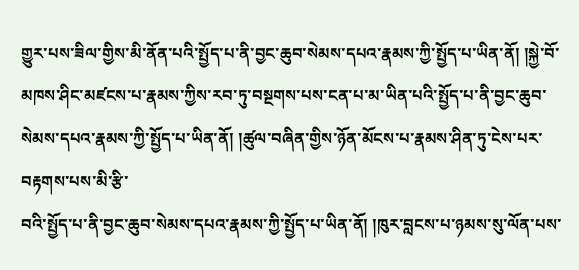གྱུར་པས་ཟིལ་གྱིས་མི་ནོན་པའི་སྤྱོད་པ་ནི་བྱང་ཆུབ་སེམས་དཔའ་རྣམས་ཀྱི་སྤྱོད་པ་ཡིན་ནོ། །སྐྱེ་བོ་མཁས་ཤིང་མཛངས་པ་རྣམས་ཀྱིས་རབ་ཏུ་བསྔགས་པས་ངན་པ་མ་ཡིན་པའི་སྤྱོད་པ་ནི་བྱང་ཆུབ་སེམས་དཔའ་རྣམས་ཀྱི་སྤྱོད་པ་ཡིན་ནོ། །ཚུལ་བཞིན་གྱིས་ཉོན་མོངས་པ་རྣམས་ཤིན་ཏུ་ངེས་པར་བརྟགས་པས་མི་རྩི་
བའི་སྤྱོད་པ་ནི་བྱང་ཆུབ་སེམས་དཔའ་རྣམས་ཀྱི་སྤྱོད་པ་ཡིན་ནོ། །ཁུར་བླངས་པ་ཉམས་སུ་ལོན་པས་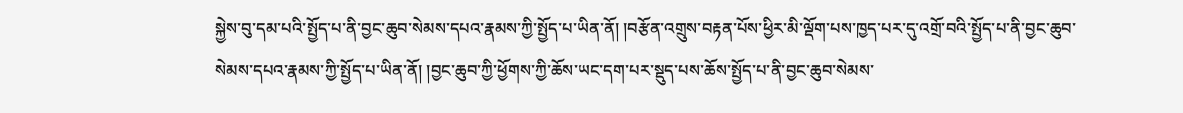སྐྱེས་བུ་དམ་པའི་སྤྱོད་པ་ནི་བྱང་ཆུབ་སེམས་དཔའ་རྣམས་ཀྱི་སྤྱོད་པ་ཡིན་ནོ། །བརྩོན་འགྲུས་བརྟན་པོས་ཕྱིར་མི་ལྡོག་པས་ཁྱད་པར་དུ་འགྲོ་བའི་སྤྱོད་པ་ནི་བྱང་ཆུབ་སེམས་དཔའ་རྣམས་ཀྱི་སྤྱོད་པ་ཡིན་ནོ། །བྱང་ཆུབ་ཀྱི་ཕྱོགས་ཀྱི་ཆོས་ཡང་དག་པར་སྡུད་པས་ཆོས་སྤྱོད་པ་ནི་བྱང་ཆུབ་སེམས་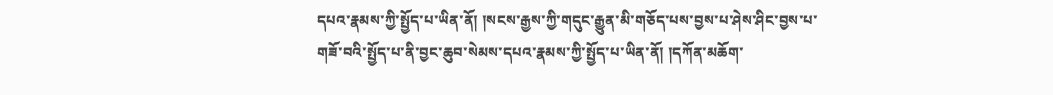དཔའ་རྣམས་ཀྱི་སྤྱོད་པ་ཡིན་ནོ། །སངས་རྒྱས་ཀྱི་གདུང་རྒྱུན་མི་གཅོད་པས་བྱས་པ་ཤེས་ཤིང་བྱས་པ་གཟོ་བའི་སྤྱོད་པ་ནི་བྱང་ཆུབ་སེམས་དཔའ་རྣམས་ཀྱི་སྤྱོད་པ་ཡིན་ནོ། །དཀོན་མཆོག་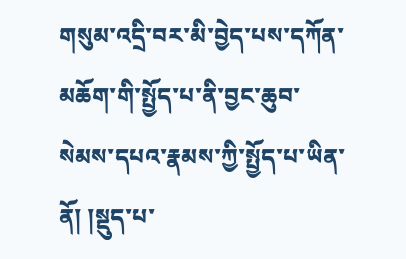གསུམ་འདྲི་བར་མི་བྱེད་པས་དཀོན་མཆོག་གི་སྤྱོད་པ་ནི་བྱང་ཆུབ་སེམས་དཔའ་རྣམས་ཀྱི་སྤྱོད་པ་ཡིན་ནོ། །སྡུད་པ་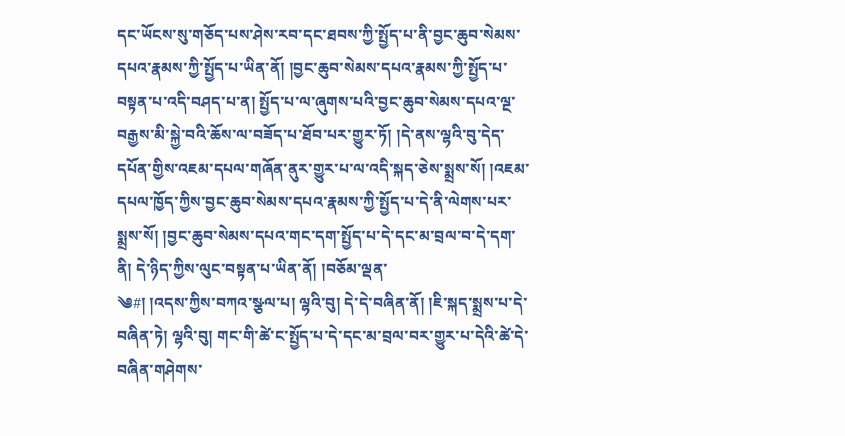དང་ཡོངས་སུ་གཅོད་པས་ཤེས་རབ་དང་ཐབས་ཀྱི་སྤྱོད་པ་ནི་བྱང་ཆུབ་སེམས་དཔའ་རྣམས་ཀྱི་སྤྱོད་པ་ཡིན་ནོ། །བྱང་ཆུབ་སེམས་དཔའ་རྣམས་ཀྱི་སྤྱོད་པ་བསྟན་པ་འདི་བཤད་པ་ན། སྤྱོད་པ་ལ་ཞུགས་པའི་བྱང་ཆུབ་སེམས་དཔའ་ལྔ་བརྒྱས་མི་སྐྱེ་བའི་ཆོས་ལ་བཟོད་པ་ཐོབ་པར་གྱུར་ཏོ། །དེ་ནས་ལྷའི་བུ་དེད་དཔོན་གྱིས་འཇམ་དཔལ་གཞོན་ནུར་གྱུར་པ་ལ་འདི་སྐད་ཅེས་སྨྲས་སོ། །འཇམ་དཔལ་ཁྱོད་ཀྱིས་བྱང་ཆུབ་སེམས་དཔའ་རྣམས་ཀྱི་སྤྱོད་པ་དེ་ནི་ལེགས་པར་སྨྲས་སོ། །བྱང་ཆུབ་སེམས་དཔའ་གང་དག་སྤྱོད་པ་དེ་དང་མ་བྲལ་བ་དེ་དག་ནི། དེ་ཉིད་ཀྱིས་ལུང་བསྟན་པ་ཡིན་ནོ། །བཅོམ་ལྡན་
༄#། །འདས་ཀྱིས་བཀའ་སྩལ་པ། ལྷའི་བུ། དེ་དེ་བཞིན་ནོ། །ཇི་སྐད་སྨྲས་པ་དེ་བཞིན་ཏེ། ལྷའི་བུ། གང་གི་ཚེ་ང་སྤྱོད་པ་དེ་དང་མ་བྲལ་བར་གྱུར་པ་དེའི་ཚེ་དེ་བཞིན་གཤེགས་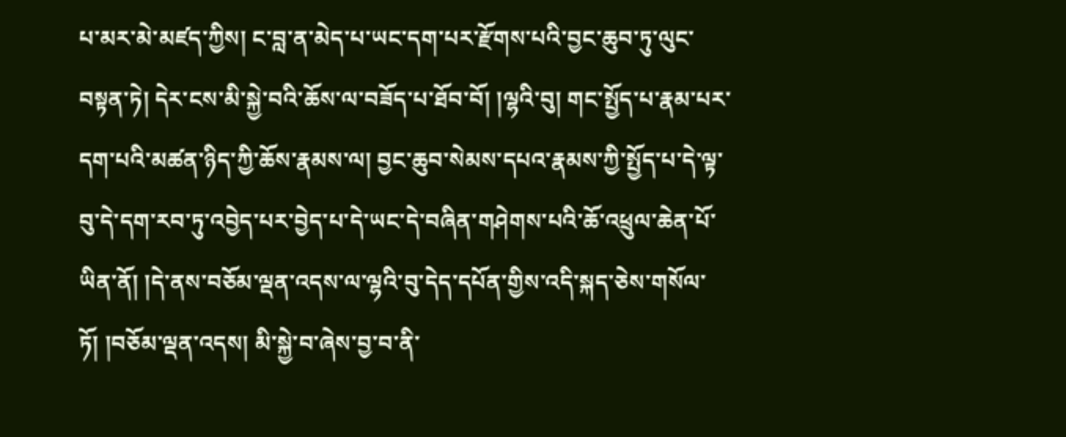པ་མར་མེ་མཛད་ཀྱིས། ང་བླ་ན་མེད་པ་ཡང་དག་པར་རྫོགས་པའི་བྱང་ཆུབ་ཏུ་ལུང་བསྟན་ཏེ། དེར་ངས་མི་སྐྱེ་བའི་ཆོས་ལ་བཟོད་པ་ཐོབ་བོ། །ལྷའི་བུ། གང་སྤྱོད་པ་རྣམ་པར་དག་པའི་མཚན་ཉིད་ཀྱི་ཆོས་རྣམས་ལ། བྱང་ཆུབ་སེམས་དཔའ་རྣམས་ཀྱི་སྤྱོད་པ་དེ་ལྟ་བུ་དེ་དག་རབ་ཏུ་འབྱེད་པར་བྱེད་པ་དེ་ཡང་དེ་བཞིན་གཤེགས་པའི་ཆོ་འཕྲུལ་ཆེན་པོ་ཡིན་ནོ། །དེ་ནས་བཅོམ་ལྡན་འདས་ལ་ལྷའི་བུ་དེད་དཔོན་གྱིས་འདི་སྐད་ཅེས་གསོལ་ཏོ། །བཅོམ་ལྡན་འདས། མི་སྐྱེ་བ་ཞེས་བྱ་བ་ནི་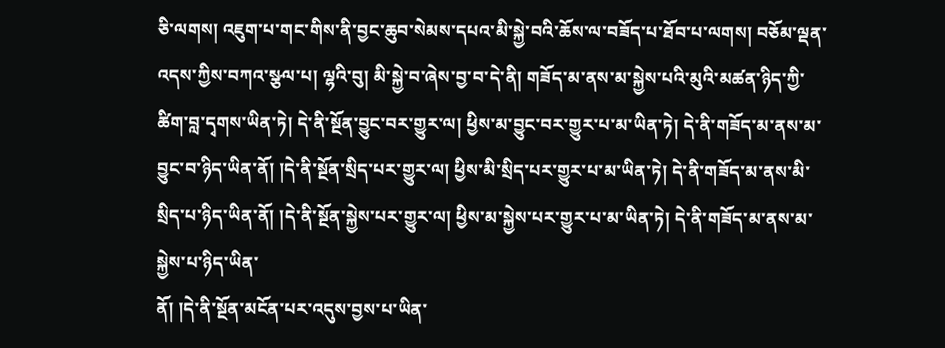ཅི་ལགས། འཇུག་པ་གང་གིས་ནི་བྱང་ཆུབ་སེམས་དཔའ་མི་སྐྱེ་བའི་ཆོས་ལ་བཟོད་པ་ཐོབ་པ་ལགས། བཅོམ་ལྡན་འདས་ཀྱིས་བཀའ་སྩལ་པ། ལྷའི་བུ། མི་སྐྱེ་བ་ཞེས་བྱ་བ་དེ་ནི། གཟོད་མ་ནས་མ་སྐྱེས་པའི་མུའི་མཚན་ཉིད་ཀྱི་ཚིག་བླ་དྭགས་ཡིན་ཏེ། དེ་ནི་སྔོན་བྱུང་བར་གྱུར་ལ། ཕྱིས་མ་བྱུང་བར་གྱུར་པ་མ་ཡིན་ཏེ། དེ་ནི་གཟོད་མ་ནས་མ་བྱུང་བ་ཉིད་ཡིན་ནོ། །དེ་ནི་སྔོན་སྲིད་པར་གྱུར་ལ། ཕྱིས་མི་སྲིད་པར་གྱུར་པ་མ་ཡིན་ཏེ། དེ་ནི་གཟོད་མ་ནས་མི་སྲིད་པ་ཉིད་ཡིན་ནོ། །དེ་ནི་སྔོན་སྐྱེས་པར་གྱུར་ལ། ཕྱིས་མ་སྐྱེས་པར་གྱུར་པ་མ་ཡིན་ཏེ། དེ་ནི་གཟོད་མ་ནས་མ་སྐྱེས་པ་ཉིད་ཡིན་
ནོ། །དེ་ནི་སྔོན་མངོན་པར་འདུས་བྱས་པ་ཡིན་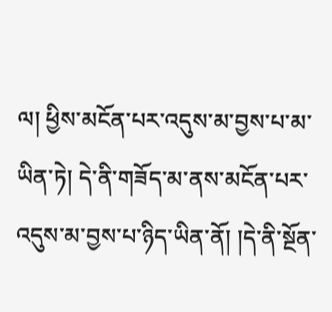ལ། ཕྱིས་མངོན་པར་འདུས་མ་བྱས་པ་མ་ཡིན་ཏེ། དེ་ནི་གཟོད་མ་ནས་མངོན་པར་འདུས་མ་བྱས་པ་ཉིད་ཡིན་ནོ། །དེ་ནི་སྔོན་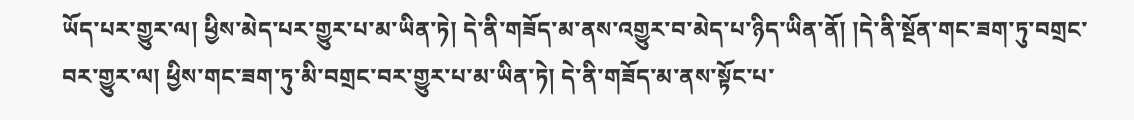ཡོད་པར་གྱུར་ལ། ཕྱིས་མེད་པར་གྱུར་པ་མ་ཡིན་ཏེ། དེ་ནི་གཟོད་མ་ནས་འགྱུར་བ་མེད་པ་ཉིད་ཡིན་ནོ། །དེ་ནི་སྔོན་གང་ཟག་ཏུ་བགྲང་བར་གྱུར་ལ། ཕྱིས་གང་ཟག་ཏུ་མི་བགྲང་བར་གྱུར་པ་མ་ཡིན་ཏེ། དེ་ནི་གཟོད་མ་ནས་སྟོང་པ་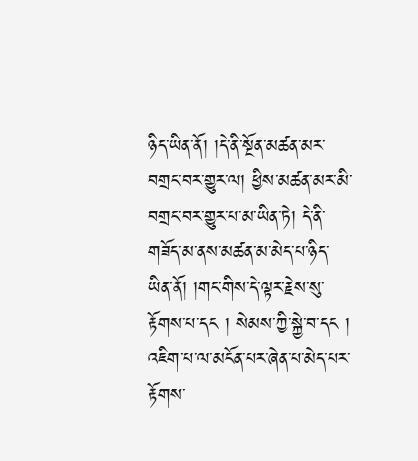ཉིད་ཡིན་ནོ། །དེ་ནི་སྔོན་མཚན་མར་བགྲང་བར་གྱུར་ལ། ཕྱིས་མཚན་མར་མི་བགྲང་བར་གྱུར་པ་མ་ཡིན་ཏེ། དེ་ནི་གཟོད་མ་ནས་མཚན་མ་མེད་པ་ཉིད་ཡིན་ནོ། །གང་གིས་དེ་ལྟར་རྗེས་སུ་རྟོགས་པ་དང ། སེམས་ཀྱི་སྐྱེ་བ་དང ། འཇིག་པ་ལ་མངོན་པར་ཞེན་པ་མེད་པར་རྟོགས་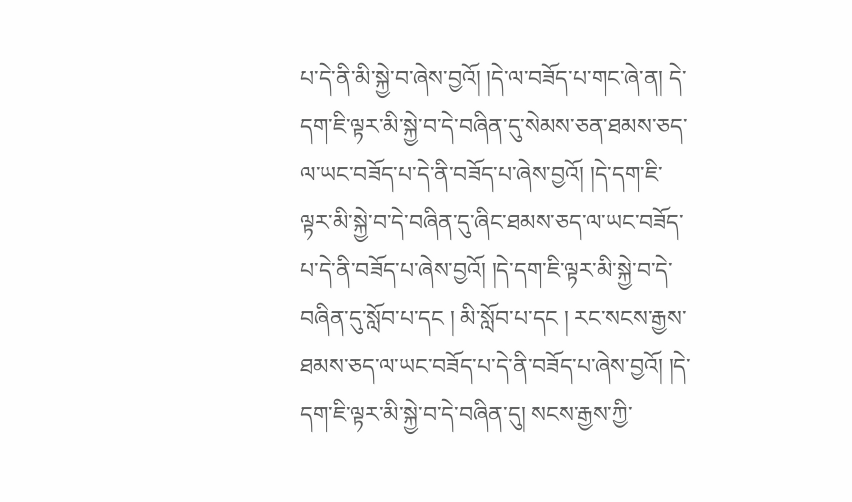པ་དེ་ནི་མི་སྐྱེ་བ་ཞེས་བྱའོ། །དེ་ལ་བཟོད་པ་གང་ཞེ་ན། དེ་དག་ཇི་ལྟར་མི་སྐྱེ་བ་དེ་བཞིན་དུ་སེམས་ཅན་ཐམས་ཅད་ལ་ཡང་བཟོད་པ་དེ་ནི་བཟོད་པ་ཞེས་བྱའོ། །དེ་དག་ཇི་ལྟར་མི་སྐྱེ་བ་དེ་བཞིན་དུ་ཞིང་ཐམས་ཅད་ལ་ཡང་བཟོད་པ་དེ་ནི་བཟོད་པ་ཞེས་བྱའོ། །དེ་དག་ཇི་ལྟར་མི་སྐྱེ་བ་དེ་བཞིན་དུ་སློབ་པ་དང ། མི་སློབ་པ་དང ། རང་སངས་རྒྱས་ཐམས་ཅད་ལ་ཡང་བཟོད་པ་དེ་ནི་བཟོད་པ་ཞེས་བྱའོ། །དེ་དག་ཇི་ལྟར་མི་སྐྱེ་བ་དེ་བཞིན་དུ། སངས་རྒྱས་ཀྱི་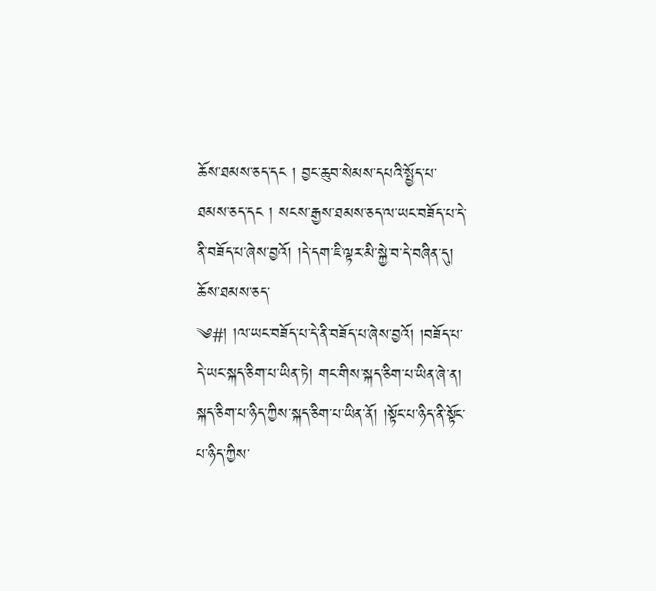ཆོས་ཐམས་ཅད་དང ། བྱང་ཆུབ་སེམས་དཔའི་སྤྱོད་པ་ཐམས་ཅད་དང ། སངས་རྒྱས་ཐམས་ཅད་ལ་ཡང་བཟོད་པ་དེ་ནི་བཟོད་པ་ཞེས་བྱའོ། །དེ་དག་ཇི་ལྟར་མི་སྐྱེ་བ་དེ་བཞིན་དུ། ཆོས་ཐམས་ཅད་
༄#། །ལ་ཡང་བཟོད་པ་དེ་ནི་བཟོད་པ་ཞེས་བྱའོ། །བཟོད་པ་དེ་ཡང་སྐད་ཅིག་པ་ཡིན་ཏེ། གང་གིས་སྐད་ཅིག་པ་ཡིན་ཞེ་ན། སྐད་ཅིག་པ་ཉིད་ཀྱིས་སྐད་ཅིག་པ་ཡིན་ནོ། །སྟོང་པ་ཉིད་ནི་སྟོང་པ་ཉིད་ཀྱིས་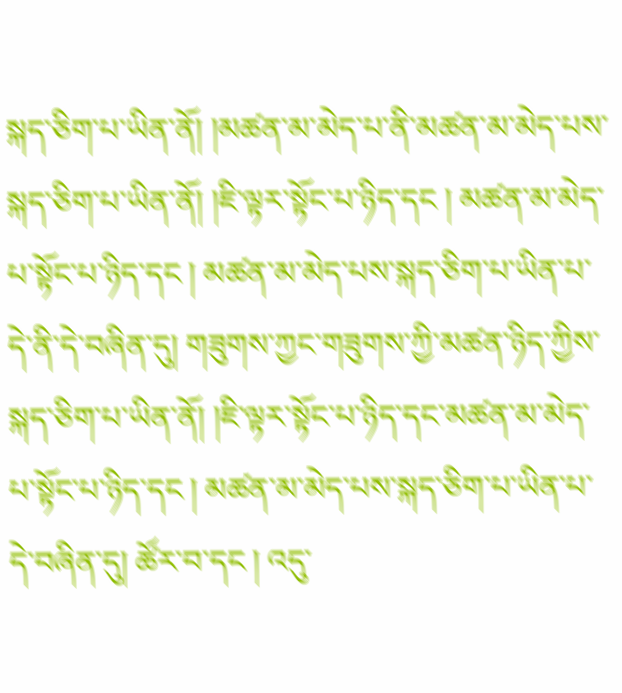སྐད་ཅིག་པ་ཡིན་ནོ། །མཚན་མ་མེད་པ་ནི་མཚན་མ་མེད་པས་སྐད་ཅིག་པ་ཡིན་ནོ། །ཇི་ལྟར་སྟོང་པ་ཉིད་དང ། མཚན་མ་མེད་པ་སྟོང་པ་ཉིད་དང ། མཚན་མ་མེད་པས་སྐད་ཅིག་པ་ཡིན་པ་དེ་ནི་དེ་བཞིན་དུ། གཟུགས་ཀྱང་གཟུགས་ཀྱི་མཚན་ཉིད་ཀྱིས་སྐད་ཅིག་པ་ཡིན་ནོ། །ཇི་ལྟར་སྟོང་པ་ཉིད་དང་མཚན་མ་མེད་པ་སྟོང་པ་ཉིད་དང ། མཚན་མ་མེད་པས་སྐད་ཅིག་པ་ཡིན་པ་དེ་བཞིན་དུ། ཚོར་བ་དང ། འདུ་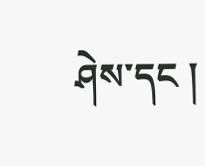ཤེས་དང །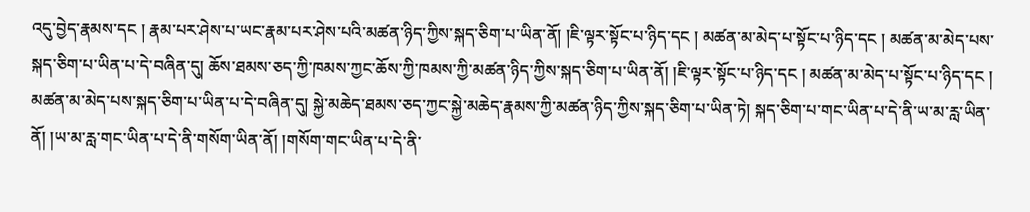འདུ་བྱེད་རྣམས་དང ། རྣམ་པར་ཤེས་པ་ཡང་རྣམ་པར་ཤེས་པའི་མཚན་ཉིད་ཀྱིས་སྐད་ཅིག་པ་ཡིན་ནོ། །ཇི་ལྟར་སྟོང་པ་ཉིད་དང ། མཚན་མ་མེད་པ་སྟོང་པ་ཉིད་དང ། མཚན་མ་མེད་པས་སྐད་ཅིག་པ་ཡིན་པ་དེ་བཞིན་དུ། ཆོས་ཐམས་ཅད་ཀྱི་ཁམས་ཀྱང་ཆོས་ཀྱི་ཁམས་ཀྱི་མཚན་ཉིད་ཀྱིས་སྐད་ཅིག་པ་ཡིན་ནོ། །ཇི་ལྟར་སྟོང་པ་ཉིད་དང ། མཚན་མ་མེད་པ་སྟོང་པ་ཉིད་དང ། མཚན་མ་མེད་པས་སྐད་ཅིག་པ་ཡིན་པ་དེ་བཞིན་དུ། སྐྱེ་མཆེད་ཐམས་ཅད་ཀྱང་སྐྱེ་མཆེད་རྣམས་ཀྱི་མཚན་ཉིད་ཀྱིས་སྐད་ཅིག་པ་ཡིན་ཏེ། སྐད་ཅིག་པ་གང་ཡིན་པ་དེ་ནི་ཡ་མ་རླ་ཡིན་
ནོ། །ཡ་མ་རླ་གང་ཡིན་པ་དེ་ནི་གསོག་ཡིན་ནོ། །གསོག་གང་ཡིན་པ་དེ་ནི་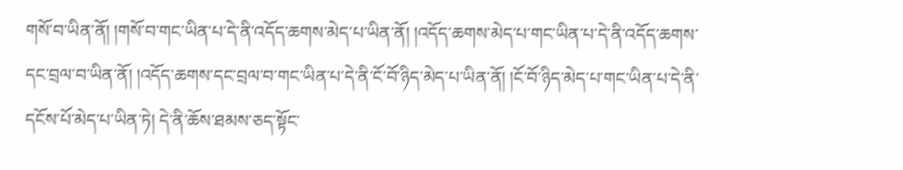གསོ་བ་ཡིན་ནོ། །གསོ་བ་གང་ཡིན་པ་དེ་ནི་འདོད་ཆགས་མེད་པ་ཡིན་ནོ། །འདོད་ཆགས་མེད་པ་གང་ཡིན་པ་དེ་ནི་འདོད་ཆགས་དང་བྲལ་བ་ཡིན་ནོ། །འདོད་ཆགས་དང་བྲལ་བ་གང་ཡིན་པ་དེ་ནི་ངོ་བོ་ཉིད་མེད་པ་ཡིན་ནོ། །ངོ་བོ་ཉིད་མེད་པ་གང་ཡིན་པ་དེ་ནི་དངོས་པོ་མེད་པ་ཡིན་ཏེ། དེ་ནི་ཆོས་ཐམས་ཅད་སྟོང་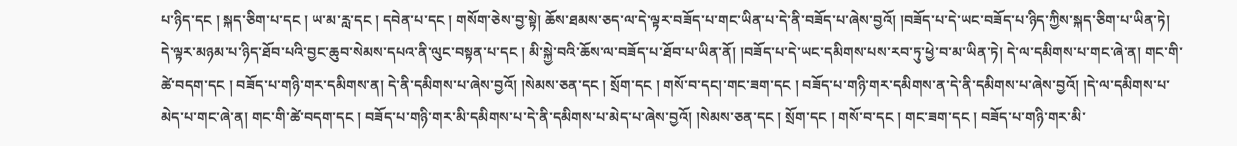པ་ཉིད་དང ། སྐད་ཅིག་པ་དང ། ཡ་མ་རླ་དང ། དབེན་པ་དང ། གསོག་ཅེས་བྱ་སྟེ། ཆོས་ཐམས་ཅད་ལ་དེ་ལྟར་བཟོད་པ་གང་ཡིན་པ་དེ་ནི་བཟོད་པ་ཞེས་བྱའོ། །བཟོད་པ་དེ་ཡང་བཟོད་པ་ཉིད་ཀྱིས་སྐད་ཅིག་པ་ཡིན་ཏེ། དེ་ལྟར་མཉམ་པ་ཉིད་ཐོབ་པའི་བྱང་ཆུབ་སེམས་དཔའ་ནི་ལུང་བསྟན་པ་དང ། མི་སྐྱེ་བའི་ཆོས་ལ་བཟོད་པ་ཐོབ་པ་ཡིན་ནོ། །བཟོད་པ་དེ་ཡང་དམིགས་པས་རབ་ཏུ་ཕྱེ་བ་མ་ཡིན་ཏེ། དེ་ལ་དམིགས་པ་གང་ཞེ་ན། གང་གི་ཚེ་བདག་དང ། བཟོད་པ་གཉི་གར་དམིགས་ན། དེ་ནི་དམིགས་པ་ཞེས་བྱའོ། །སེམས་ཅན་དང ། སྲོག་དང ། གསོ་བ་དང།་གང་ཟག་དང ། བཟོད་པ་གཉི་གར་དམིགས་ན་དེ་ནི་དམིགས་པ་ཞེས་བྱའོ། །དེ་ལ་དམིགས་པ་མེད་པ་གང་ཞེ་ན། གང་གི་ཚེ་བདག་དང ། བཟོད་པ་གཉི་གར་མི་དམིགས་པ་དེ་ནི་དམིགས་པ་མེད་པ་ཞེས་བྱའོ། །སེམས་ཅན་དང ། སྲོག་དང ། གསོ་བ་དང ། གང་ཟག་དང ། བཟོད་པ་གཉི་གར་མི་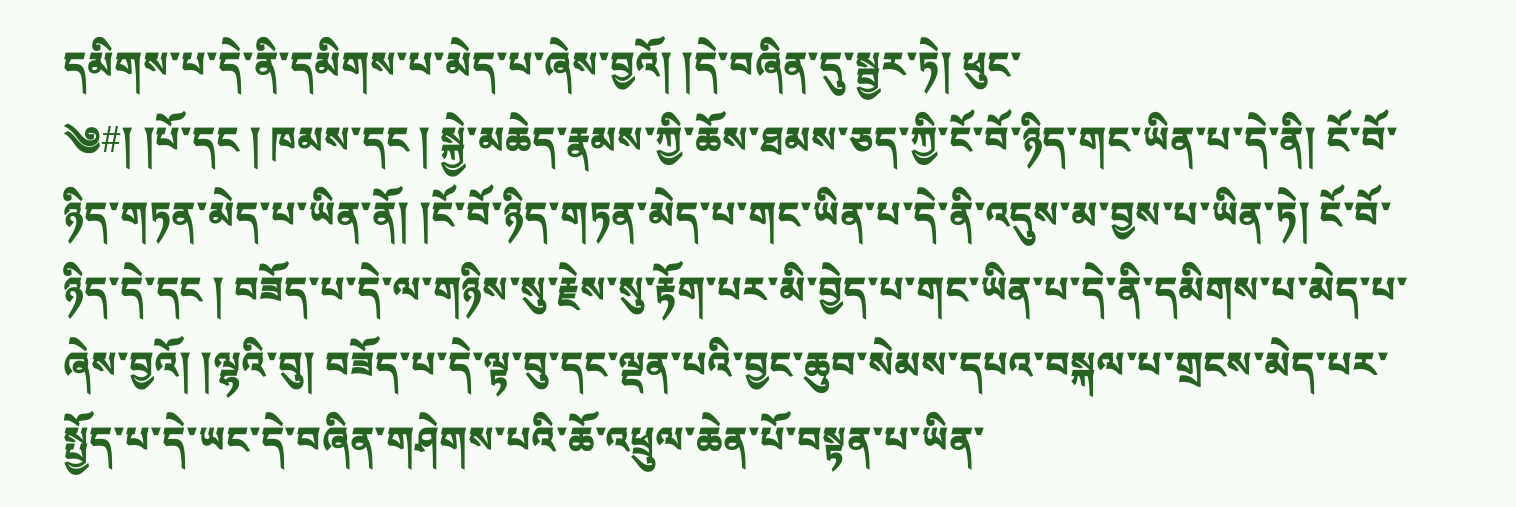དམིགས་པ་དེ་ནི་དམིགས་པ་མེད་པ་ཞེས་བྱའོ། །དེ་བཞིན་དུ་སྦྱར་ཏེ། ཕུང་
༄#། །པོ་དང ། ཁམས་དང ། སྐྱེ་མཆེད་རྣམས་ཀྱི་ཆོས་ཐམས་ཅད་ཀྱི་ངོ་བོ་ཉིད་གང་ཡིན་པ་དེ་ནི། ངོ་བོ་ཉིད་གཏན་མེད་པ་ཡིན་ནོ། །ངོ་བོ་ཉིད་གཏན་མེད་པ་གང་ཡིན་པ་དེ་ནི་འདུས་མ་བྱས་པ་ཡིན་ཏེ། ངོ་བོ་ཉིད་དེ་དང ། བཟོད་པ་དེ་ལ་གཉིས་སུ་རྗེས་སུ་རྟོག་པར་མི་བྱེད་པ་གང་ཡིན་པ་དེ་ནི་དམིགས་པ་མེད་པ་ཞེས་བྱའོ། །ལྷའི་བུ། བཟོད་པ་དེ་ལྟ་བུ་དང་ལྡན་པའི་བྱང་ཆུབ་སེམས་དཔའ་བསྐལ་པ་གྲངས་མེད་པར་སྤྱོད་པ་དེ་ཡང་དེ་བཞིན་གཤེགས་པའི་ཆོ་འཕྲུལ་ཆེན་པོ་བསྟན་པ་ཡིན་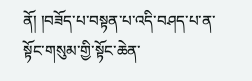ནོ། །བཟོད་པ་བསྟན་པ་འདི་བཤད་པ་ན་སྟོང་གསུམ་གྱི་སྟོང་ཆེན་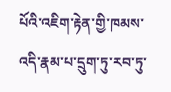པོའི་འཇིག་རྟེན་གྱི་ཁམས་འདི་རྣམ་པ་དྲུག་ཏུ་རབ་ཏུ་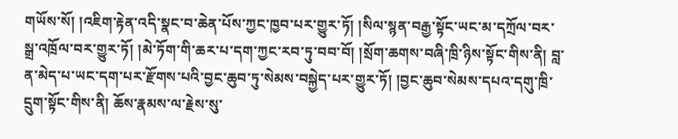གཡོས་སོ། །འཇིག་རྟེན་འདི་སྣང་བ་ཆེན་པོས་ཀྱང་ཁྱབ་པར་གྱུར་ཏོ། །སིལ་སྙན་བརྒྱ་སྟོང་ཡང་མ་དཀྲོལ་བར་སྒྲ་འཁྲོལ་བར་གྱུར་ཏོ། །མེ་ཏོག་གི་ཆར་པ་དག་ཀྱང་རབ་ཏུ་བབ་བོ། །སྲོག་ཆགས་བཞི་ཁྲི་ཉིས་སྟོང་གིས་ནི། བླ་ན་མེད་པ་ཡང་དག་པར་རྫོགས་པའི་བྱང་ཆུབ་ཏུ་སེམས་བསྐྱེད་པར་གྱུར་ཏོ། །བྱང་ཆུབ་སེམས་དཔའ་དགུ་ཁྲི་དྲུག་སྟོང་གིས་ནི། ཆོས་རྣམས་ལ་རྗེས་སུ་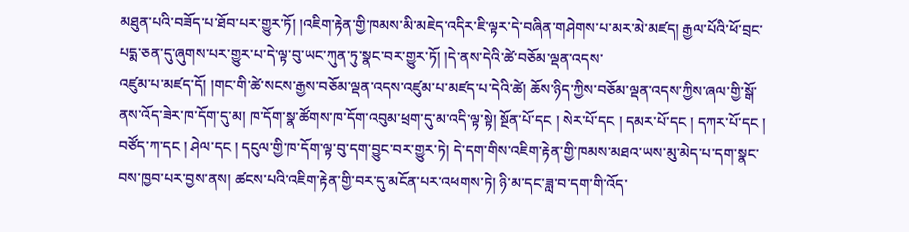མཐུན་པའི་བཟོད་པ་ཐོབ་པར་གྱུར་ཏོ། །འཇིག་རྟེན་གྱི་ཁམས་མི་མཇེད་འདིར་ཇི་ལྟར་དེ་བཞིན་གཤེགས་པ་མར་མེ་མཛད། རྒྱལ་པོའི་ཕོ་བྲང་པདྨ་ཅན་དུ་ཞུགས་པར་གྱུར་པ་དེ་ལྟ་བུ་ཡང་ཀུན་ཏུ་སྣང་བར་གྱུར་ཏོ། །དེ་ནས་དེའི་ཚེ་བཅོམ་ལྡན་འདས་
འཛུམ་པ་མཛད་དོ། །གང་གི་ཚེ་སངས་རྒྱས་བཅོམ་ལྡན་འདས་འཛུམ་པ་མཛད་པ་དེའི་ཚེ། ཆོས་ཉིད་ཀྱིས་བཅོམ་ལྡན་འདས་ཀྱིས་ཞལ་གྱི་སྒོ་ནས་འོད་ཟེར་ཁ་དོག་དུ་མ། ཁ་དོག་སྣ་ཚོགས་ཁ་དོག་འབུམ་ཕྲག་དུ་མ་འདི་ལྟ་སྟེ། སྔོན་པོ་དང ། སེར་པོ་དང ། དམར་པོ་དང ། དཀར་པོ་དང ། བཙོད་ཀ་དང ། ཤེལ་དང ། དངུལ་གྱི་ཁ་དོག་ལྟ་བུ་དག་བྱུང་བར་གྱུར་ཏེ། དེ་དག་གིས་འཇིག་རྟེན་གྱི་ཁམས་མཐའ་ཡས་མུ་མེད་པ་དག་སྣང་བས་ཁྱབ་པར་བྱས་ནས། ཚངས་པའི་འཇིག་རྟེན་གྱི་བར་དུ་མངོན་པར་འཕགས་ཏེ། ཉི་མ་དང་ཟླ་བ་དག་གི་འོད་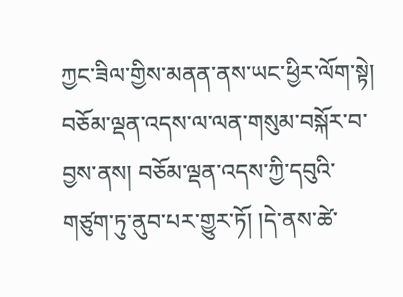ཀྱང་ཟིལ་གྱིས་མནན་ནས་ཡང་ཕྱིར་ལོག་སྟེ། བཅོམ་ལྡན་འདས་ལ་ལན་གསུམ་བསྐོར་བ་བྱས་ནས། བཅོམ་ལྡན་འདས་ཀྱི་དབུའི་གཙུག་ཏུ་ནུབ་པར་གྱུར་ཏོ། །དེ་ནས་ཚེ་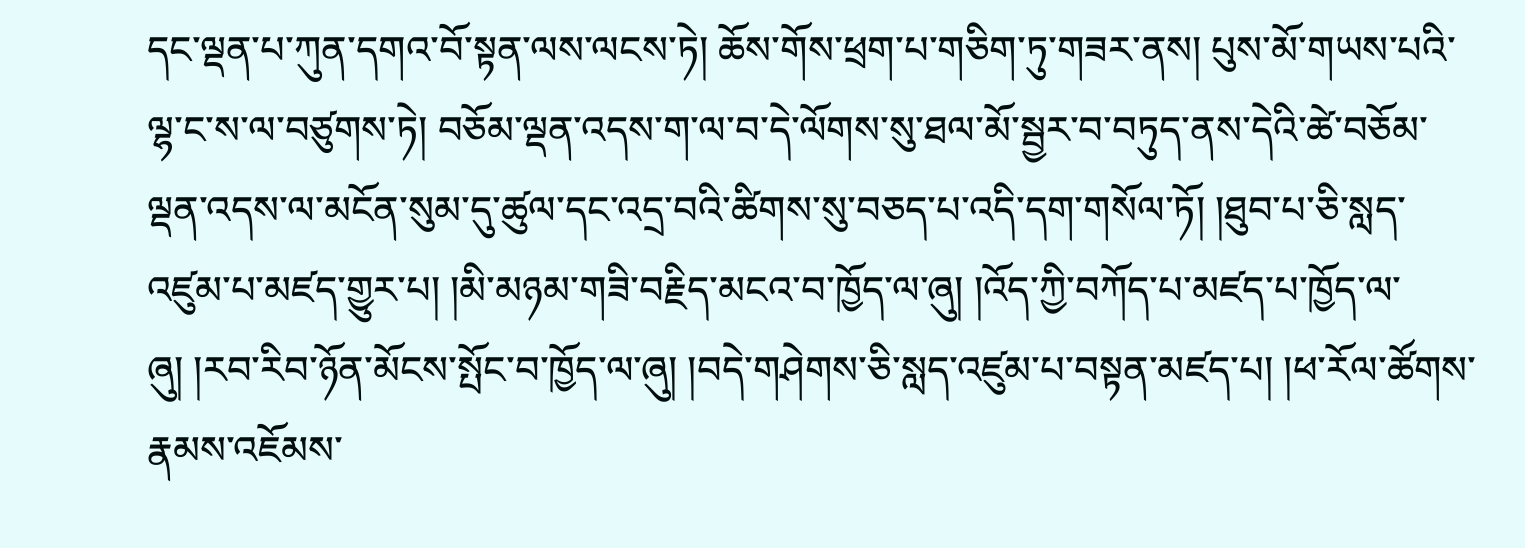དང་ལྡན་པ་ཀུན་དགའ་བོ་སྟན་ལས་ལངས་ཏེ། ཆོས་གོས་ཕྲག་པ་གཅིག་ཏུ་གཟར་ནས། པུས་མོ་གཡས་པའི་ལྷ་ང་ས་ལ་བཙུགས་ཏེ། བཅོམ་ལྡན་འདས་ག་ལ་བ་དེ་ལོགས་སུ་ཐལ་མོ་སྦྱར་བ་བཏུད་ནས་དེའི་ཚེ་བཅོམ་ལྡན་འདས་ལ་མངོན་སུམ་དུ་ཚུལ་དང་འདྲ་བའི་ཚིགས་སུ་བཅད་པ་འདི་དག་གསོལ་ཏོ། །ཐུབ་པ་ཅི་སླད་འཛུམ་པ་མཛད་གྱུར་པ། །མི་མཉམ་གཟི་བརྗིད་མངའ་བ་ཁྱོད་ལ་ཞུ། །འོད་ཀྱི་བཀོད་པ་མཛད་པ་ཁྱོད་ལ་ཞུ། །རབ་རིབ་ཉོན་མོངས་སྤོང་བ་ཁྱོད་ལ་ཞུ། །བདེ་གཤེགས་ཅི་སླད་འཛུམ་པ་བསྟན་མཛད་པ། །ཕ་རོལ་ཚོགས་རྣམས་འཇོམས་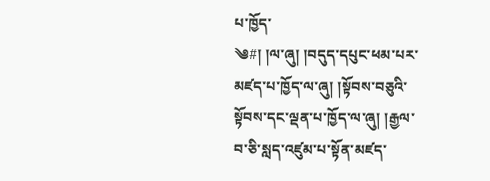པ་ཁྱོད་
༄#། །ལ་ཞུ། །བདུད་དཔུང་ཕམ་པར་མཛད་པ་ཁྱོད་ལ་ཞུ། །སྟོབས་བཅུའི་སྟོབས་དང་ལྡན་པ་ཁྱོད་ལ་ཞུ། །རྒྱལ་བ་ཅི་སླད་འཛུམ་པ་སྟོན་མཛད་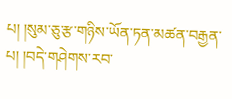པ། །སུམ་ཅུ་རྩ་གཉིས་ཡོན་ཏན་མཚན་བརྒྱན་པ། །བདེ་གཤེགས་རབ་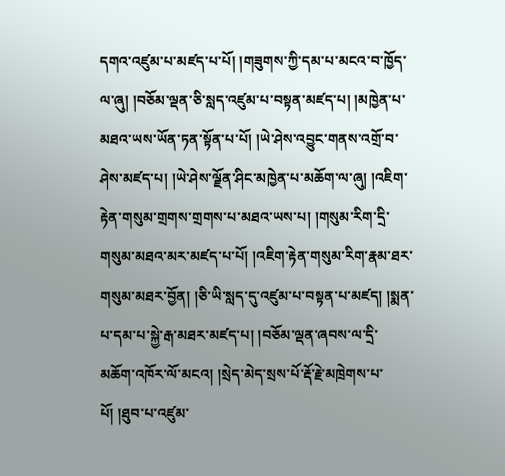དགའ་འཛུམ་པ་མཛད་པ་པོ། །གཟུགས་ཀྱི་དམ་པ་མངའ་བ་ཁྱོད་ལ་ཞུ། །བཅོམ་ལྡན་ཅི་སླད་འཛུམ་པ་བསྟན་མཛད་པ། །མཁྱེན་པ་མཐའ་ཡས་ཡོན་ཏན་སྟོན་པ་པོ། །ཡེ་ཤེས་འབྱུང་གནས་འགྲོ་བ་ཤེས་མཛད་པ། །ཡེ་ཤེས་ལྗོན་ཤིང་མཁྱེན་པ་མཆོག་ལ་ཞུ། །འཇིག་རྟེན་གསུམ་གྲགས་གྲགས་པ་མཐའ་ཡས་པ། །གསུམ་རིག་དྲི་གསུམ་མཐའ་མར་མཛད་པ་པོ། །འཇིག་རྟེན་གསུམ་རིག་རྣམ་ཐར་གསུམ་མཐར་བྱོན། །ཅི་ཡི་སླད་དུ་འཛུམ་པ་བསྟན་པ་མཛད། །སྨན་པ་དམ་པ་སྐྱེ་རྒ་མཐར་མཛད་པ། །བཅོམ་ལྡན་ཞབས་ལ་དྲི་མཆོག་འཁོར་ལོ་མངའ། །སྲེད་མེད་སྲས་པོ་རྡོ་རྗེ་མཁྲེགས་པ་པོ། །ཐུབ་པ་འཛུམ་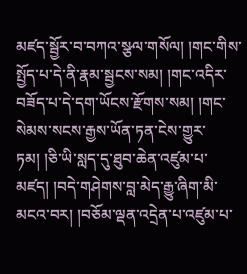མཛད་སྦྱོར་བ་བཀའ་སྩལ་གསོལ། །གང་གིས་སྤྱོད་པ་དེ་ནི་རྣམ་སྦྱངས་སམ། །གང་འདིར་བཟོད་པ་དེ་དག་ཡོངས་རྫོགས་སམ། །གང་སེམས་སངས་རྒྱས་ཡོན་ཏན་ངེས་གྱུར་ཏམ། །ཅི་ཡི་སླད་དུ་ཐུབ་ཆེན་འཛུམ་པ་མཛད། །བདེ་གཤེགས་བླ་མེད་རྒྱུ་ཞིག་མི་མངའ་བར། །བཅོམ་ལྡན་འདྲེན་པ་འཛུམ་པ་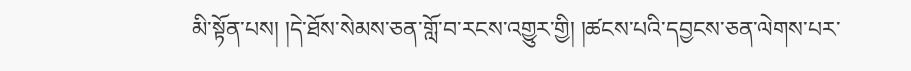མི་སྟོན་པས། །དེ་ཐོས་སེམས་ཅན་གློ་བ་རངས་འགྱུར་གྱི། །ཚངས་པའི་དབྱངས་ཅན་ལེགས་པར་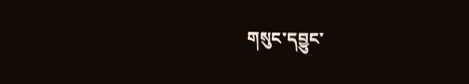གསུང་དབྱུང་